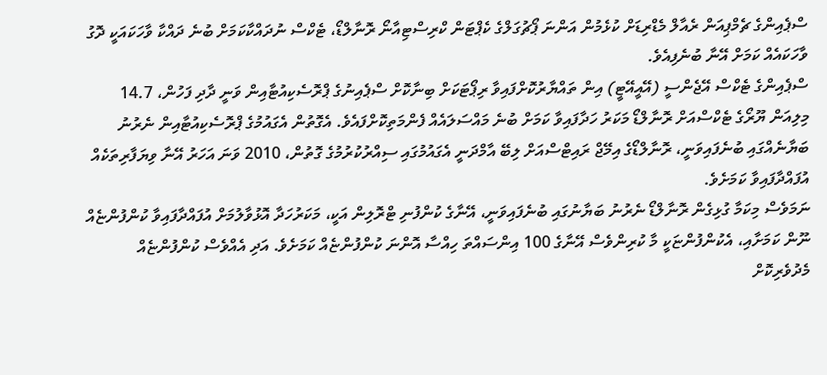ސްޕެއިންގެ ޗެމްޕިއަން ރެއާލް މެޑްރިޑަށް ކުޅެމުން އަންނަ ޕޯޗުގަލްގެ ކެޕްޓަން ކްރިސްޓިއާނޯ ރޮނާލްޑޯ، ޓެކްސް ނުދައްކާކަމަށް ބުނެ ދައްކާ ވާހަކައަކީ ދޮގު ވާހަކައެއް ކަމަށް އޭނާ ބުނެފިއެވެ.
ސްޕެއިންގެ ޓެކްސް އޭޖެންސީ (އޭއީއޭޓީ) އިން ތައްޔާރުކޮށްފައިވާ ރިޕޯޓަކަށް ބިނާކޮށް ސްޕެއިނުގެ ޕްރޮސެކިއުޓާއިން ވަނީ ދާދި ފަހުން، 14.7 މިލިއަން ޔޫރޯގެ ޓެކްސްއަށް ރޮނާލްޑޯ މަކަރު ހަދާފައިވާ ކަމަށް ބުނެ މައްސަލައެއް ފެންމަތިކޮށްފައެވެ. އެގޮތުން އެގައުމުގެ ޕްރޮސެކިއުޓާއިން ނެރުނު ބަޔާނެއްގައި ބުނެފައިވަނީ، ރޮނާލްޑޯގެ އިމޭޖް ރައިޓްސްއަށް ލިބޭ އާމްދަނީ އެގައުމުގައި ސިއްރުކުރުމުގެ ގޮތުން، 2010 ވަނަ އަހަރު އޭނާ ވިޔަފާރިތަކެއް އުފައްދާފައިވާ ކަމަށެވެ.
ނަމަވެސް މިކަމާ ގުޅިގެން ރޮނާލްޑޯ ނެރުނު ބަޔާނުގައި ބުނެފައިވަނީ، އޭނާގެ ކުންފުނި ޓްރޮލިން އަކީ، މަކަރުހަދާ އޮޅުވާލުމަށް އުފައްދާފައިވާ ކުންފުންޏެއް ނޫން ކަމަށާއި، އެކުންފުންޏަކީ މާ ކުރިންވެސް އޭނާގެ 100 އިންސައްތަ ހިއްސާ އޮންނަ ކުންފުންޏެއް ކަމަށެވެ. އަދި އެއްވެސް ކުންފުންޏެއް މެދުވެރިކޮށް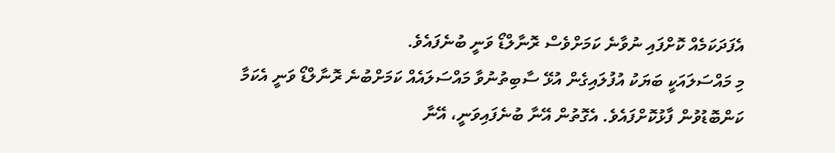އެފަދަކަމެއް ކޮށްފައި ނުވާނެ ކަމަށްވެސް ރޮނާލްޑޯ ވަނީ ބުނެފައެވެ.
މި މައްސަލައަކީ ބަޔަކު އުފުލައިގެން އުޅޭ ސާބިތުނުވާ މައްސަލައެއް ކަމަށްބުނެ ރޮނާލްޑޯ ވަނީ އެކަމާ ކަންބޮޑުވުން ފާޅުކޮށްފައެވެ. އެގޮތުން އޭނާ ބުނެފައިވަނީ، އޭނާ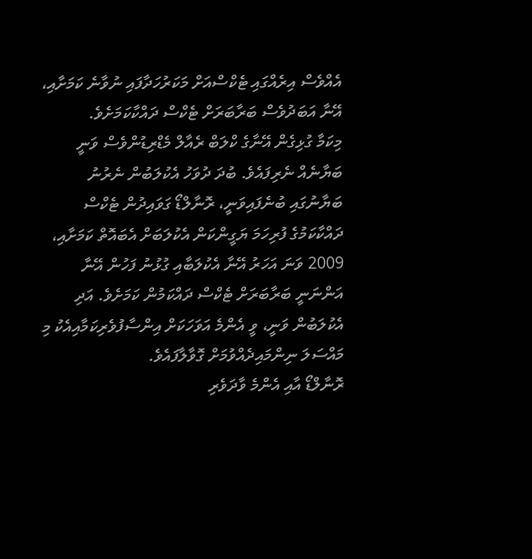އެއްވެސް އިރެއްގައި ޓެކްސްއަށް މަކަރުހަދާފައި ނުވާނެ ކަމަށާއި، އޭނާ އަބަދުވެސް ބަރާބަރަށް ޓެކްސް ދައްކާކަމަށެވެ.
މިކަމާ ގުޅިގެން އޭނާގެ ކްލަބް ރެއާލް މެޑްރިޑުންވެސް ވަނީ ބަޔާނެއް ނެރިފައެވެ. ބުދަ ދުވަހު އެކުލަބުން ނެރުނު ބަޔާނުގައި ބުނެފައިވަނީ، ރޮނާލްޑޯ ގަވައިދުން ޓެކްސް ދައްކާކަމުގެ ފުރިހަމަ ޔަގީންކަން އެކުލަބަށް އެބައޮތް ކަމަށާއި، 2009 ވަނަ އަހަރު އޭނާ އެކުލަބާއި ގުޅުނު ފަހުން އޭނާ އަންނަނީ ބަރާބަރަށް ޓެކްސް ދައްކަމުން ކަމަށެވެ. އަދި އެކުލަބުން ވަނީ، ވީ އެންމެ އަވަހަކަށް އިންސާފުވެރިކަމާއިއެކު މި މައްސަލަ ނިންމައިދެއްވުމަށް ގޮވާލާފައެވެ.
ރޮނާލްޑޯ އާއި އެންމެ ވާދަވެރި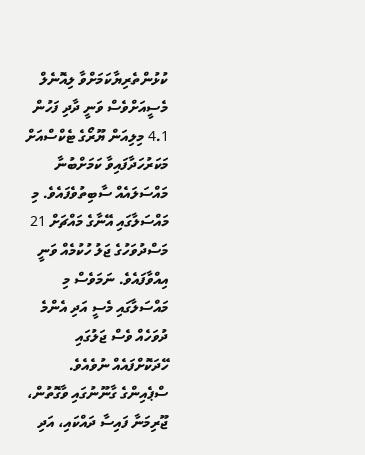ކުޅުންތެރިޔާކަމަށްވާ ލިއޮނެލް މެސީއަށްވެސް ވަނީ ދާދި ފަހުން 4.1 މިލިއަން ޔޫރޯގެ ޓެކްސްއަށް މަކަރުހަދާފައިވާ ކަމަށްބުނާ މައްސަލައެއް ސާބިތުވެފައެވެ. މި މައްސަލާގައި އޭނާގެ މައްޗަށް 21 މަސްދުވަހުގެ ޖަލު ހުކުމެއް ވަނީ އިއްވާފައެވެ. ނަމަވެސް މި މައްސަލާގައި މެސީ އަދި އެންމެ ދުވަހެއް ވެސް ޖަލުގައި ހޭދަކޮށްފައެއް ނުވެއެވެ.
ސްޕެއިންގެ ގާނޫނުގައި ވާގޮތުން، ޖޫރިމަނާ ފައިސާ ދައްކައި، އަދި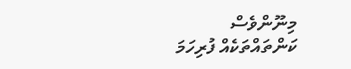މިނޫންވެސް ކަންތައްތަކެއް ފުރިހަމަ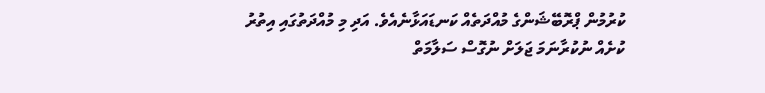ކުރުމުން ޕްރޮބޭޝަންގެ މުއްދަތެއް ކަނޑައަޅާނެއެވެ. އަދި މި މުއްދަތުގައި އިތުރު ކުށެއް ނުކުރާނަމަ ޖަލަށް ނުގޮސް ސަލާމަތް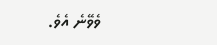ވެވޭނެ އެވެ.